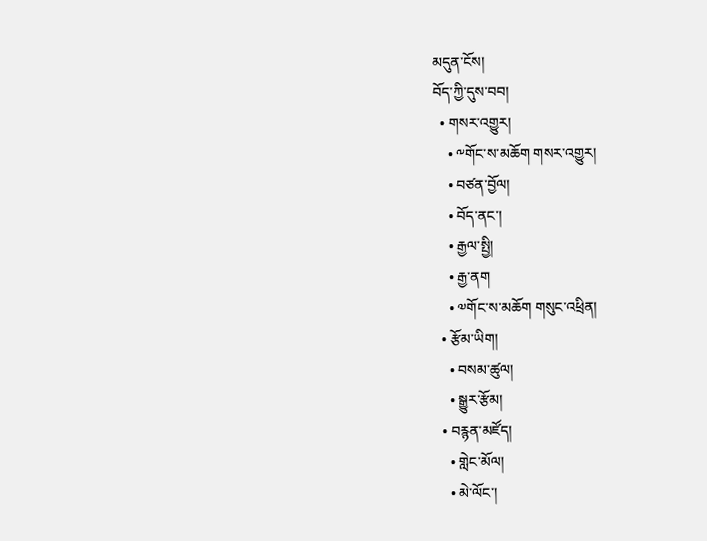མདུན་ངོས།
བོད་ཀྱི་དུས་བབ།
  • གསར་འགྱུར།
    • ༸གོང་ས་མཆོག གསར་འགྱུར།
    • བཙན་བྱོལ།
    • བོད་ནང་།
    • རྒྱལ་སྤྱི།
    • རྒྱ་ནག
    • ༧གོང་ས་མཆོག གསུང་འཕྲིན།
  • རྩོམ་ཡིག།
    • བསམ་ཚུལ།
    • སྒྱུར་རྩོམ།
  • བརྙན་མཛོད།
    • གླེང་མོལ།
    • མེ་ལོང་།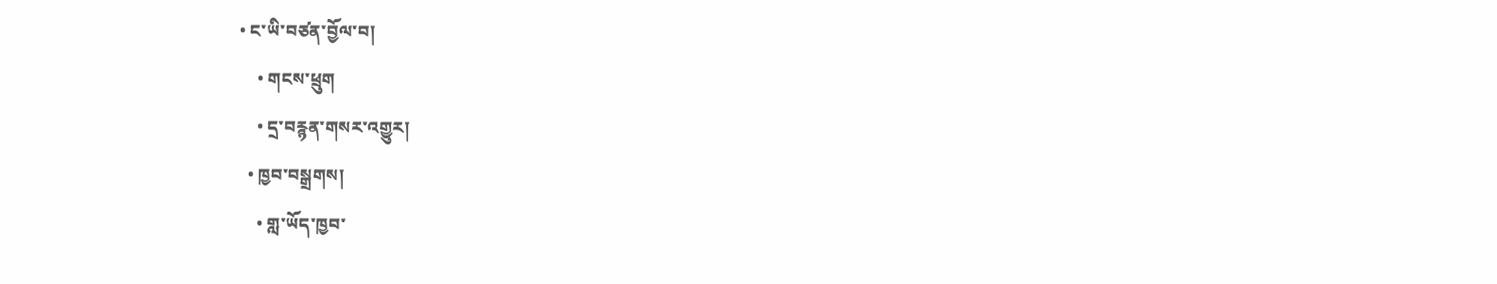• ང་ཡི་བཙན་བྱོལ་བ།
    • གངས་ཕྲུག
    • དྲ་བརྙན་གསར་འགྱུར།
  • ཁྱབ་བསྒྲགས།
    • གླ་ཡོད་ཁྱབ་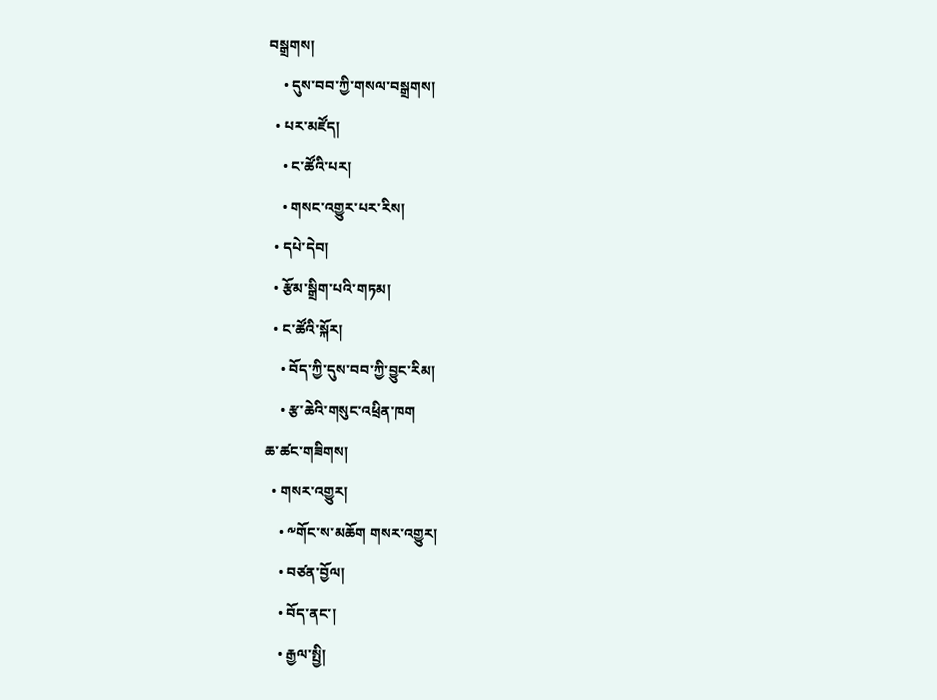བསྒྲགས།
    • དུས་བབ་ཀྱི་གསལ་བསྒྲགས།
  • པར་མཛོད།
    • ང་ཚོའི་པར།
    • གསང་འགྱུར་པར་རིས།
  • དཔེ་དེབ།
  • རྩོམ་སྒྲིག་པའི་གཏམ།
  • ང་ཚོའི་སྐོར།
    • བོད་ཀྱི་དུས་བབ་ཀྱི་བྱུང་རིམ།
    • རྩ་ཆེའི་གསུང་འཕྲིན་ཁག
ཆ་ཚང་གཟིགས།
  • གསར་འགྱུར།
    • ༸གོང་ས་མཆོག གསར་འགྱུར།
    • བཙན་བྱོལ།
    • བོད་ནང་།
    • རྒྱལ་སྤྱི།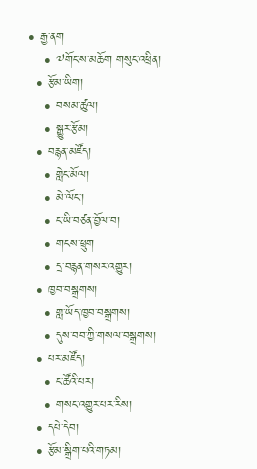• རྒྱ་ནག
    • ༧གོང་ས་མཆོག གསུང་འཕྲིན།
  • རྩོམ་ཡིག།
    • བསམ་ཚུལ།
    • སྒྱུར་རྩོམ།
  • བརྙན་མཛོད།
    • གླེང་མོལ།
    • མེ་ལོང་།
    • ང་ཡི་བཙན་བྱོལ་བ།
    • གངས་ཕྲུག
    • དྲ་བརྙན་གསར་འགྱུར།
  • ཁྱབ་བསྒྲགས།
    • གླ་ཡོད་ཁྱབ་བསྒྲགས།
    • དུས་བབ་ཀྱི་གསལ་བསྒྲགས།
  • པར་མཛོད།
    • ང་ཚོའི་པར།
    • གསང་འགྱུར་པར་རིས།
  • དཔེ་དེབ།
  • རྩོམ་སྒྲིག་པའི་གཏམ།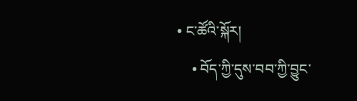• ང་ཚོའི་སྐོར།
    • བོད་ཀྱི་དུས་བབ་ཀྱི་བྱུང་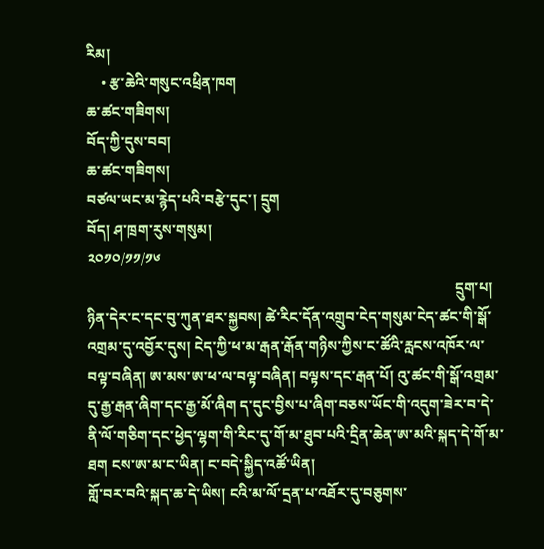རིམ།
    • རྩ་ཆེའི་གསུང་འཕྲིན་ཁག
ཆ་ཚང་གཟིགས།
བོད་ཀྱི་དུས་བབ།
ཆ་ཚང་གཟིགས།
བཙལ་ཡང་མ་རྙེད་པའི་བརྩེ་དུང་། དྲུག
བོད། ཤ་ཁྲག་རུས་གསུམ།
༢༠༡༠/༡༡/༡༦
                                                                                                     དྲུག་པ།
ཉིན་དེར་ང་དང་བུ་ཀུན་ཐར་སྐྱབས། ཚེ་རིང་དོན་འགྲུབ་ངེད་གསུམ་ངེད་ཚང་གི་སྒོ་འགྲམ་དུ་འབྱོར་དུས། ངེད་ཀྱི་ཕ་མ་རྒན་རྒོན་གཉིས་ཀྱིས་ང་ཚོའི་རླངས་འཁོར་ལ་བལྟ་བཞིན། ཨ་མས་ཨ་ཕ་ལ་བལྟ་བཞིན། བལྟས་དང་རྒན་པོ། འུ་ཚང་གི་སྒོ་འགྲམ་དུ་རྒྱ་རྒན་ཞིག་དང་རྒྱ་མོ་ཞིག ད་དུང་བྱིས་པ་ཞིག་བཅས་ཡོང་གི་འདུག་ཟེར་བ་དེ་ནི་ལོ་གཅིག་དང་ཕྱེད་ལྷག་གི་རིང་དུ་གོ་མ་ཐུབ་པའི་དྲིན་ཆེན་ཨ་མའི་སྐད་དེ་གོ་མ་ཐག ངས་ཨ་མ་ང་ཡིན། ང་བདེ་སྐྱིད་འཚོ་ཡིན།
གློ་བར་བའི་སྐད་ཆ་དེ་ཡིས། ངའི་མ་ལོ་དྲན་པ་འཐོར་དུ་བཅུགས་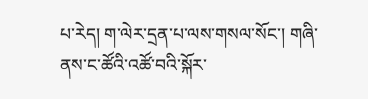པ་རེད། ག་ལེར་དྲན་པ་ལས་གསལ་སོང་། གཞི་ནས་ང་ཚོའི་འཚོ་བའི་སྐོར་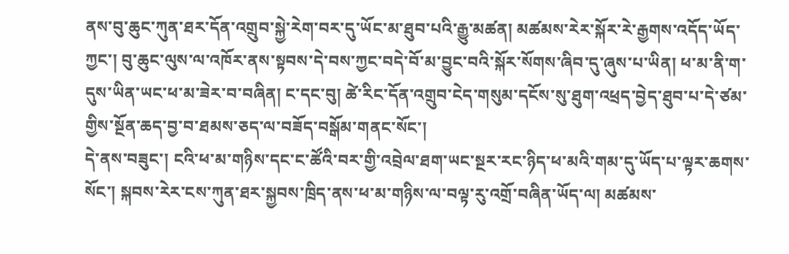ནས་བུ་ཆུང་ཀུན་ཐར་དོན་འགྲུབ་སྐྱེ་རེག་བར་དུ་ཡོང་མ་ཐུབ་པའི་རྒྱུ་མཚན། མཚམས་རེར་སྐོར་རེ་རྒྱགས་འདོད་ཡོད་ཀྱང་། བུ་ཆུང་ལུས་ལ་འཁོར་ནས་སྟབས་དེ་བས་ཀྱང་བདེ་བོ་མ་བྱུང་བའི་སྐོར་སོགས་ཞིབ་དུ་ཞུས་པ་ཡིན། ཕ་མ་ནི་ག་དུས་ཡིན་ཡང་ཕ་མ་ཟེར་བ་བཞིན། ང་དང་བུ། ཚེ་རིང་དོན་འགྲུབ་ངེད་གསུམ་དངོས་སུ་ཐུག་འཕྲད་བྱེད་ཐུབ་པ་དེ་ཙམ་གྱིས་སྔོན་ཆད་བྱ་བ་ཐམས་ཅད་ལ་བཟོད་བསྒོམ་གནང་སོང་།
དེ་ནས་བཟུང་། ངའི་ཕ་མ་གཉིས་དང་ང་ཚོའི་བར་གྱི་འབྲེལ་ཐག་ཡང་སྔར་རང་ཉིད་ཕ་མའི་གམ་དུ་ཡོད་པ་ལྟར་ཆགས་སོང་། སྐབས་རེར་ངས་ཀུན་ཐར་སྐྱབས་ཁྲིད་ནས་ཕ་མ་གཉིས་ལ་བལྟ་རུ་འགྲོ་བཞིན་ཡོད་ལ། མཚམས་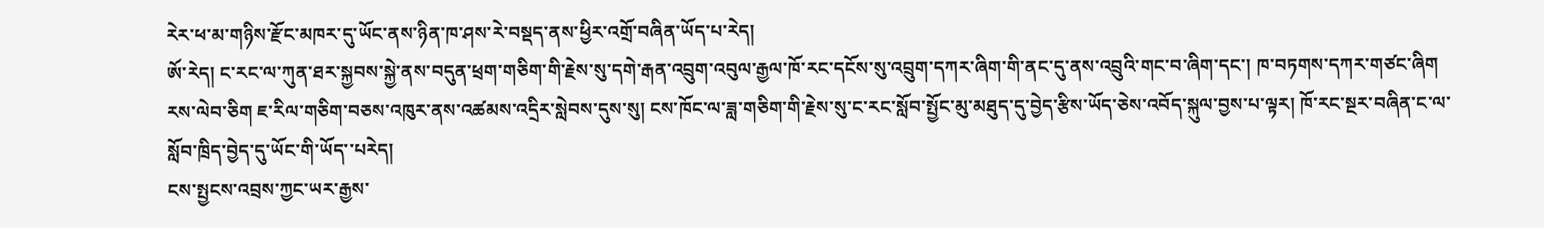རེར་ཕ་མ་གཉིས་རྫོང་མཁར་དུ་ཡོང་ནས་ཉིན་ཁ་ཤས་རེ་བསྡད་ནས་ཕྱིར་འགྲོ་བཞིན་ཡོད་པ་རེད།
ཨོ་རེད། ང་རང་ལ་ཀུན་ཐར་སྐྱབས་སྐྱེ་ནས་བདུན་ཕྲག་གཅིག་གི་རྗེས་སུ་དགེ་རྒན་འབྲུག་འབུལ་རྒྱལ་ཁོ་རང་དངོས་སུ་འབྲུག་དཀར་ཞིག་གི་ནང་དུ་ནས་འབྲུའི་གང་བ་ཞིག་དང་། ཁ་བཏགས་དཀར་གཙང་ཞིག རས་ལེབ་ཅིག ཇ་རིལ་གཅིག་བཅས་འཁུར་ནས་འཚམས་འདྲིར་སླེབས་དུས་སུ། ངས་ཁོང་ལ་ཟླ་གཅིག་གི་རྗེས་སུ་ང་རང་སློབ་སྤྱོང་མུ་མཐུད་དུ་བྱེད་རྩིས་ཡོད་ཅེས་འབོད་སྐུལ་བྱས་པ་ལྟར། ཁོ་རང་སྔར་བཞིན་ང་ལ་སློབ་ཁྲིད་བྱེད་དུ་ཡོང་གི་ཡོད་་པརེད།
ངས་སྤྱངས་འབྲས་ཀྱང་ཡར་རྒྱས་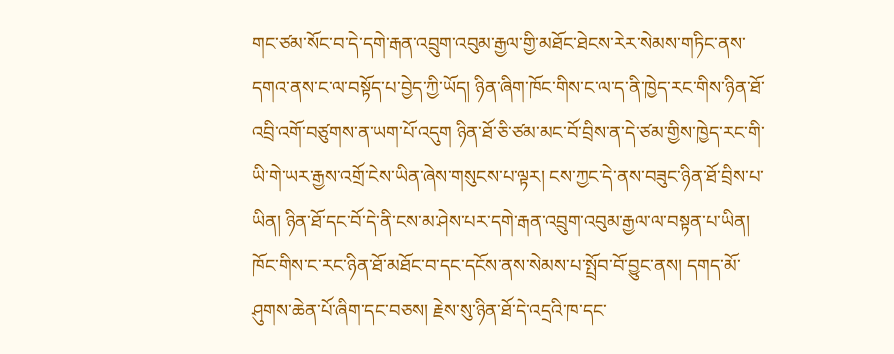གང་ཙམ་སོང་བ་དེ་དགེ་རྒན་འབྲུག་འབུམ་རྒྱལ་གྱི་མཐོང་ཐེངས་རེར་སེམས་གཏིང་ནས་དགའ་ནས་ང་ལ་བསྟོད་པ་བྱེད་ཀྱི་ཡོད། ཉིན་ཞིག་ཁོང་གིས་ང་ལ་ད་ནི་ཁྱེད་རང་གིས་ཉིན་ཐོ་འབྲི་འགོ་བཙུགས་ན་ཡག་པོ་འདུག ཉིན་ཐོ་ཅི་ཙམ་མང་བོ་བྲིས་ན་དེ་ཙམ་གྱིས་ཁྱེད་རང་གི་ཡི་གེ་ཡར་རྒྱས་འགྲོ་ངེས་ཡིན་ཞེས་གསུངས་པ་ལྟར། ངས་ཀྱང་དེ་ནས་བཟུང་ཉིན་ཐོ་བྲིས་པ་ཡིན། ཉིན་ཐོ་དང་བོ་དེ་ནི་ངས་མ་ཤེས་པར་དགེ་རྒན་འབྲུག་འབུམ་རྒྱལ་ལ་བསྟན་པ་ཡིན།
ཁོང་གིས་ང་རང་ཉིན་ཐོ་མཐོང་བ་དང་དངོས་ནས་སེམས་པ་སྤྲོབ་བོ་བྱུང་ནས། དགད་མོ་ཤུགས་ཆེན་པོ་ཞིག་དང་བཅས། རྗེས་སུ་ཉིན་ཐོ་དེ་འདྲའི་ཁ་དང་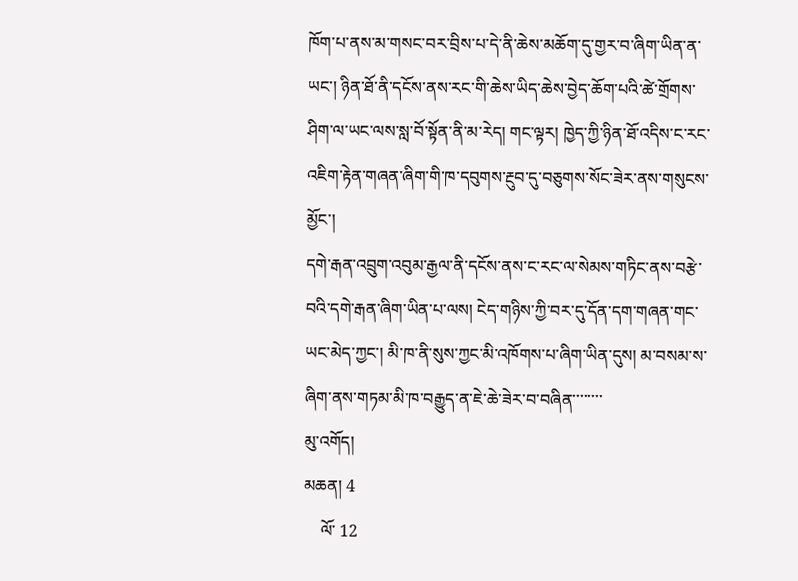ཁོག་པ་ནས་མ་གསང་བར་བྲིས་པ་དེ་ནི་ཆེས་མཆོག་དུ་གྱར་བ་ཞིག་ཡིན་ན་ཡང་། ཉིན་ཐོ་ནི་དངོས་ནས་རང་གི་ཆེས་ཡིད་ཆེས་བྱེད་ཆོག་པའི་ཚེ་གྲོགས་ཤིག་ལ་ཡང་ལས་སླ་བོ་སྟོན་ནི་མ་རེད། གང་ལྟར། ཁྱེད་ཀྱི་ཉིན་ཐོ་འདིས་ང་རང་འཇིག་རྟེན་གཞན་ཞིག་གི་ཁ་དབུགས་རྔུབ་དུ་བཅུགས་སོང་ཟེར་ནས་གསུངས་མྱོང་།
དགེ་རྒན་འབྲུག་འབུམ་རྒྱལ་ནི་དངོས་ནས་ང་རང་ལ་སེམས་གཏིང་ནས་བརྩེ་བའི་དགེ་རྒན་ཞིག་ཡིན་པ་ལས། ངེད་གཉིས་ཀྱི་བར་དུ་དོན་དག་གཞན་གང་ཡང་མེད་ཀྱང་། མི་ཁ་ནི་སུས་ཀྱང་མི་འཁོགས་པ་ཞིག་ཡིན་དུས། མ་བསམ་ས་ཞིག་ནས་གཏམ་མི་ཁ་བརྒྱུད་ན་ཇེ་ཆེ་ཟེར་བ་བཞིན་་་་་་་་
མུ་འགོད།
མཆན། 4
    ལོ་ 12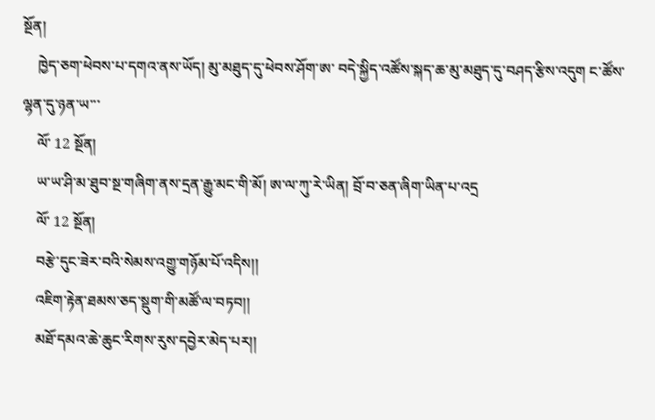སྔོན།
    ཁྱེད་ཅག་ཕེབས་པ་དགའ་ནས་ཡོད། མུ་མཐུད་དུ་ཕེབས་ཤོག་ཨ་ བདེ་སྐྱིད་འཚོས་སྐད་ཆ་མུ་མཐུད་དུ་བཤད་རྩིས་འདུག ང་ཚོས་ལྷན་དུ་ཉན་ཡ་་་
    ལོ་ 12 སྔོན།
    ཡ་ཡ་ཤི་མ་ཐུབ་སྔ་གཞིག་ནས་དྲན་རྒྱུ་མང་གི་མོ། ཨ་ལ་ཀུ་རེ་ཡིན། བྲོ་བ་ཅན་ཞིག་ཡིན་པ་འདྲ
    ལོ་ 12 སྔོན།
    བརྩེ་དུང་ཟེར་བའི་སེམས་འགྱུ་གཉོམ་པོ་འདིས།།
    འཇིག་རྟེན་ཐམས་ཅད་སྡུག་གི་མཚོ་ལ་བཏབ།།
    མཐོ་དམའ་ཆེ་ཆུང་རིགས་རུས་དབྱེར་མེད་པར།།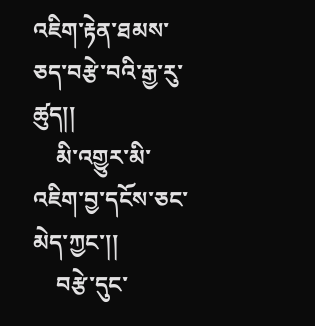འཇིག་རྟེན་ཐམས་ཅད་བརྩེ་བའི་རྒྱ་རུ་ཚུད།།
    མི་འགྱུར་མི་འཇིག་བྱ་དངོས་ཅང་མེད་ཀྱང་།།
    བརྩེ་དུང་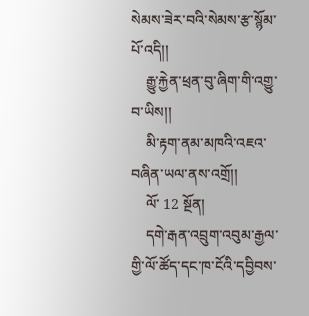སེམས་ཟེར་བའི་སེམས་རྩ་སྙོམ་པོ་འདི།།
    རྒྱུ་རྐྱེན་ཕྲན་བུ་ཞིག་གི་འགྱུ་བ་ཡིས།།
    མི་རྟག་ནམ་མཁའི་འཇའ་བཞིན་ཡལ་ནས་འགྲོ།།
    ལོ་ 12 སྔོན།
    དགེ་རྒན་འབྲུག་འབུམ་རྒྱལ་གྱི་ལོ་ཚོད་དང་ཁ་ངོའི་དབྱིབས་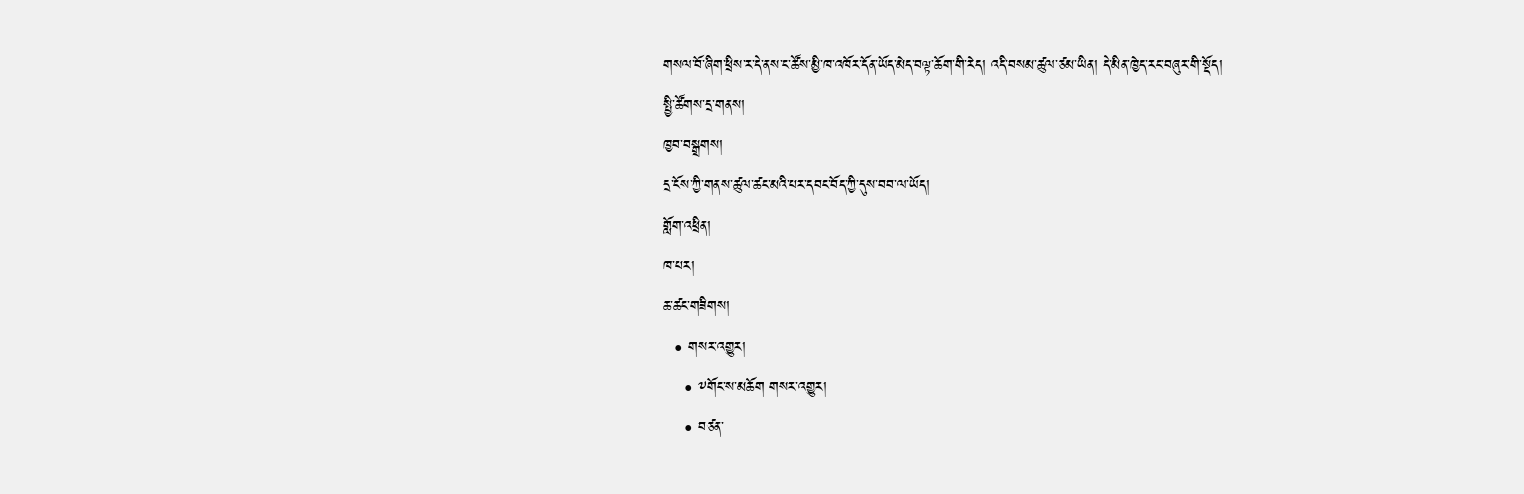གསལ་བོ་ཞིག་ཕྲིས་ར་དེ་ནས་ང་ཚོས་མྱི་ཁ་འཁོར་དོན་ཡོད་མེད་བལྟ་ཆོག་གི་རེད། འདི་བསམ་ཚུལ་ཙམ་ཡིན། དེ་མིན་ཁྱེད་རང་བཞུར་གི་སྡོད།
སྤྱི་ཚོགས་དྲ་གནས།
ཁྱབ་བསྒྲགས།
དྲ་ངོས་ཀྱི་གནས་ཚུལ་ཚང་མའི་པར་དབང་བོད་ཀྱི་དུས་བབ་ལ་ཡོད།
གློག་འཕྲིན།
ཁ་པར།
ཆ་ཚང་གཟིགས།
  • གསར་འགྱུར།
    • ༸གོང་ས་མཆོག གསར་འགྱུར།
    • བཙན་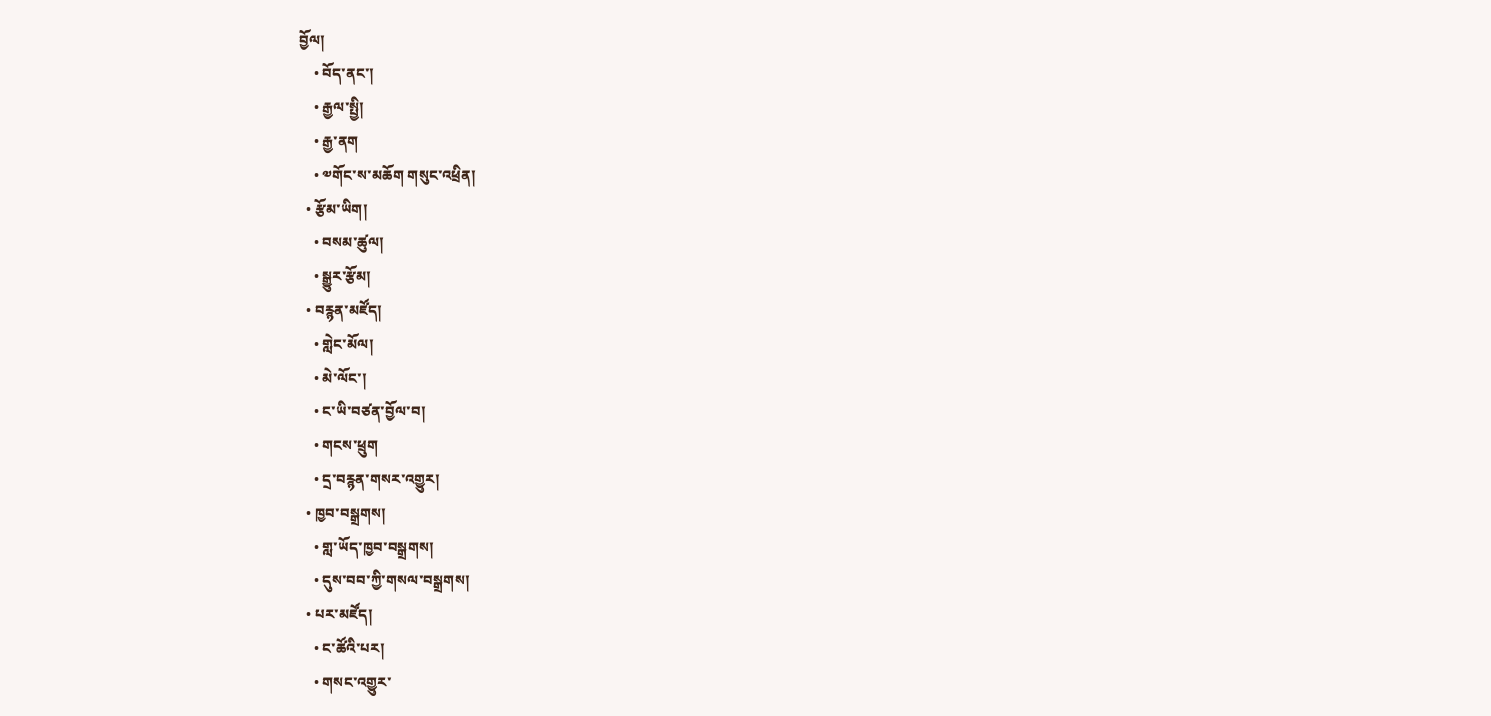བྱོལ།
    • བོད་ནང་།
    • རྒྱལ་སྤྱི།
    • རྒྱ་ནག
    • ༧གོང་ས་མཆོག གསུང་འཕྲིན།
  • རྩོམ་ཡིག།
    • བསམ་ཚུལ།
    • སྒྱུར་རྩོམ།
  • བརྙན་མཛོད།
    • གླེང་མོལ།
    • མེ་ལོང་།
    • ང་ཡི་བཙན་བྱོལ་བ།
    • གངས་ཕྲུག
    • དྲ་བརྙན་གསར་འགྱུར།
  • ཁྱབ་བསྒྲགས།
    • གླ་ཡོད་ཁྱབ་བསྒྲགས།
    • དུས་བབ་ཀྱི་གསལ་བསྒྲགས།
  • པར་མཛོད།
    • ང་ཚོའི་པར།
    • གསང་འགྱུར་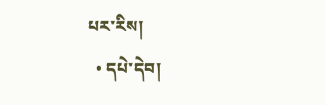པར་རིས།
  • དཔེ་དེབ།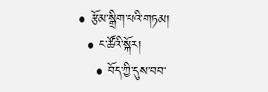• རྩོམ་སྒྲིག་པའི་གཏམ།
  • ང་ཚོའི་སྐོར།
    • བོད་ཀྱི་དུས་བབ་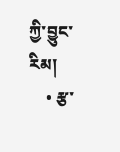ཀྱི་བྱུང་རིམ།
    • རྩ་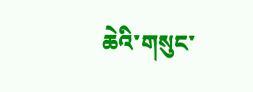ཆེའི་གསུང་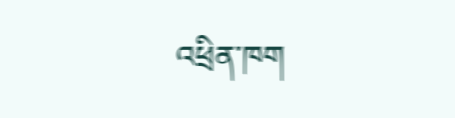འཕྲིན་ཁག